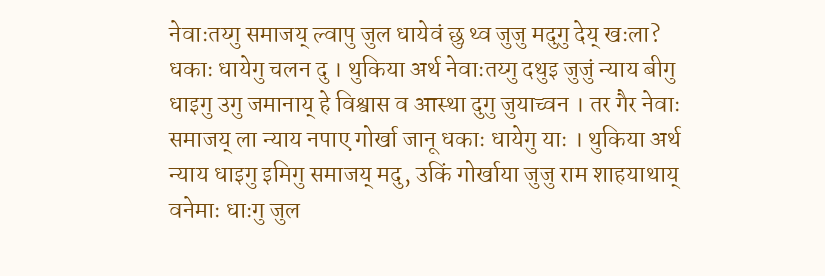नेवाःतय्गु समाजय् ल्वापु जुल धायेवं छु थ्व जुजु मदुगु देय् खःला? धकाः धायेगु चलन दु । थुकिया अर्थ नेवाःतय्गु दथुइ जुजुं न्याय बीगु धाइगु उगु जमानाय् हे विश्वास व आस्था दुगु जुयाच्वन । तर गैर नेवाः समाजय् ला न्याय नपाए गोर्खा जानू धकाः धायेगु याः । थुकिया अर्थ न्याय धाइगु इमिगु समाजय् मदु, उकिं गोर्खाया जुजु राम शाहयाथाय् वनेमाः धाःगु जुल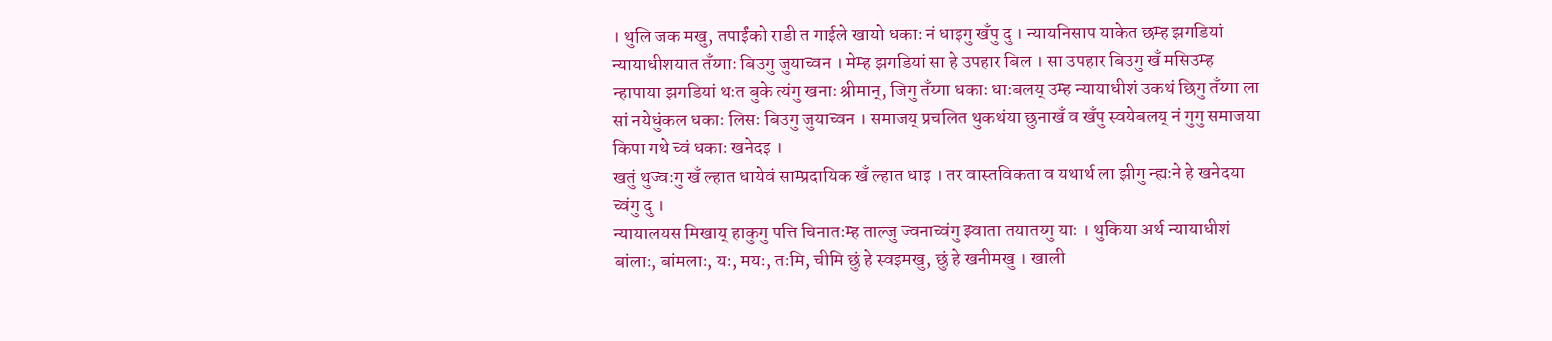। थुलि जक मखु, तपाईंको राडी त गाईले खायो धकाः नं धाइगु खँपु दु । न्यायनिसाप याकेत छम्ह झगडियां न्यायाधीशयात तँय्गाः बिउगु जुयाच्वन । मेम्ह झगडियां सा हे उपहार बिल । सा उपहार बिउगु खँ मसिउम्ह न्हापाया झगडियां थःत बुके त्यंगु खनाः श्रीमान्, जिगु तँय्गा धकाः धाःबलय् उम्ह न्यायाधीशं उकथं छिगु तँय्गा ला सां नयेधुंकल धकाः लिसः बिउगु जुयाच्वन । समाजय् प्रचलित थुकथंया छुनाखँ व खँपु स्वयेबलय् नं गुगु समाजया किपा गथे च्वं धकाः खनेदइ ।
खतुं थुज्वःगु खँ ल्हात धायेवं साम्प्रदायिक खँ ल्हात धाइ । तर वास्तविकता व यथार्थ ला झीगु न्ह्यःने हे खनेदया च्वंगु दु ।
न्यायालयस मिखाय् हाकुगु पत्ति चिनातःम्ह ताल्जु ज्वनाच्वंगु झ्वाता तयातय्गु याः । थुकिया अर्थ न्यायाधीशं बांलाः, बांमलाः, यः, मयः, तःमि, चीमि छुं हे स्वइमखु, छुं हे खनीमखु । खाली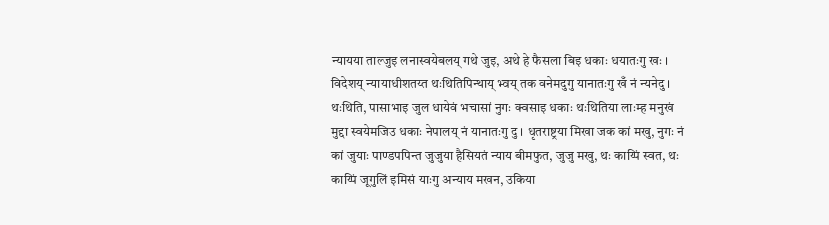न्यायया ताल्जुइ लनास्वयेबलय् गथे जुइ, अथे हे फैसला बिइ धकाः धयातःगु खः । विदेशय् न्यायाधीशतय्त थःथितिपिन्थाय् भ्वय् तक वनेमदुगु यानातःगु खँ नं न्यनेदु । थःथिति, पासाभाइ जुल धायेवं भचासां नुगः क्वसाइ धकाः थःथितिया लाःम्ह मनुखं मुद्दा स्वयेमजिउ धकाः नेपालय् नं यानातःगु दु । धृतराष्ट्रया मिखा जक कां मखु, नुगः नं कां जुयाः पाण्डपपिन्त जुजुया हैसियतं न्याय बीमफुत, जुजु मखु, थः काय्पिं स्वत, थः काय्पिं जूगुलिं इमिसं याःगु अन्याय मखन, उकिया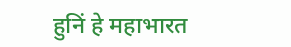हुनिं हे महाभारत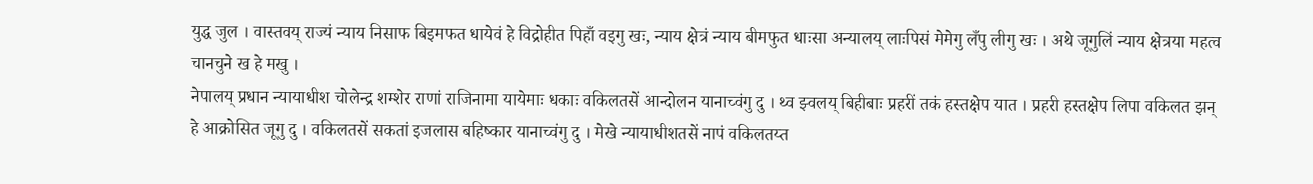युद्ध जुल । वास्तवय् राज्यं न्याय निसाफ बिइमफत धायेवं हे विद्रोहीत पिहाँ वइगु खः, न्याय क्षेत्रं न्याय बीमफुत धाःसा अन्यालय् लाःपिसं मेमेगु लँपु लीगु खः । अथे जूगुलिं न्याय क्षेत्रया महत्व चानचुने ख हे मखु ।
नेपालय् प्रधान न्यायाधीश चोलेन्द्र शम्शेर राणां राजिनामा यायेमाः धकाः वकिलतसें आन्दोलन यानाच्वंगु दु । थ्व झ्वलय् बिहीबाः प्रहरीं तकं हस्तक्षेप यात । प्रहरी हस्तक्षेप लिपा वकिलत झन् हे आक्रोसित जूगु दु । वकिलतसें सकतां इजलास बहिष्कार यानाच्वंगु दु । मेखे न्यायाधीशतसें नापं वकिलतय्त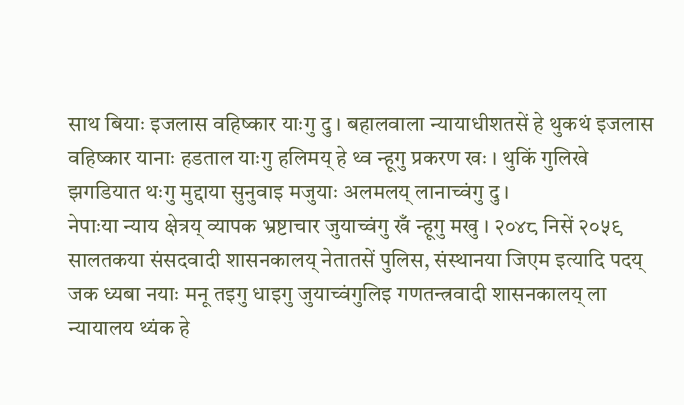साथ बियाः इजलास वहिष्कार याःगु दु । बहालवाला न्यायाधीशतसें हे थुकथं इजलास वहिष्कार यानाः हडताल याःगु हलिमय् हे थ्व न्हूगु प्रकरण खः । थुकिं गुलिखे झगडियात थःगु मुद्दाया सुनुवाइ मजुयाः अलमलय् लानाच्वंगु दु ।
नेपाःया न्याय क्षेत्रय् व्यापक भ्रष्टाचार जुयाच्वंगु खँ न्हूगु मखु । २०४८ निसें २०५९ सालतकया संसदवादी शासनकालय् नेतातसें पुलिस, संस्थानया जिएम इत्यादि पदय् जक ध्यबा नयाः मनू तइगु धाइगु जुयाच्वंगुलिइ गणतन्त्रवादी शासनकालय् ला न्यायालय थ्यंक हे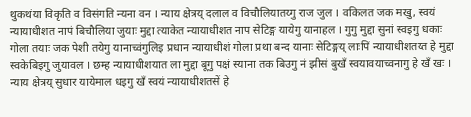थुकथंया विकृति व विसंगति न्यना वन । न्याय क्षेत्रय् दलाल व विचौलियातय्गु राज जुल । वकिलत जक मखु, स्वयं न्यायाधीशत नापं बिचौलिया जुयाः मुद्दा त्याकेत न्यायाधीशत नाप सेटिङ्ग यायेगु यानाहल । गुगु मुद्दा सुनां स्वइगु धकाः गोला तयाः जक पेशी तयेगु यानाच्वंगुलिइ प्रधान न्यायाधीशं गोला प्रथा बन्द यानाः सेटिङ्गय् लाःपिं न्यायाधीशतय्त हे मुद्दा स्वकेबिइगु जुयावल । छम्ह न्यायाधीशयात ला मुद्दा बूगु पक्षं स्याना तक बिउगु नं झीसं बुखँ स्वयावयाच्वनागु हे खँ खः । न्याय क्षेत्रय् सुधार यायेमाल धइगु खँ स्वयं न्यायाधीशतसें हे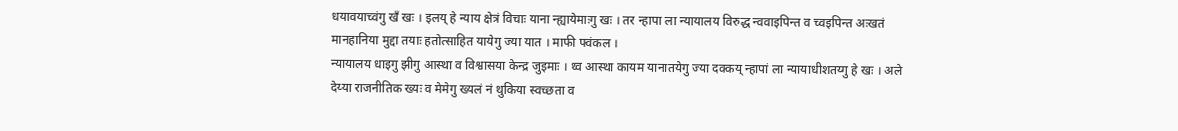धयावयाच्वंगु खँ खः । इलय् हे न्याय क्षेत्रं विचाः याना न्ह्यायेमाःगु खः । तर न्हापा ला न्यायालय विरुद्ध न्ववाइपिन्त व च्वइपिन्त अःखतं मानहानिया मुद्दा तयाः हतोत्साहित यायेगु ज्या यात । माफी फ्वंकल ।
न्यायालय धाइगु झीगु आस्था व विश्वासया केन्द्र जुइमाः । थ्व आस्था कायम यानातयेगु ज्या दक्कय् न्हापां ला न्यायाधीशतय्गु हे खः । अले देय्या राजनीतिक ख्यः व मेमेगु ख्यलं नं थुकिया स्वच्छता व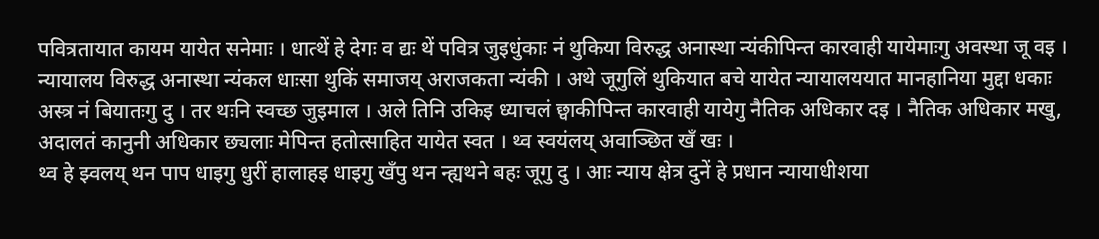पवित्रतायात कायम यायेत सनेमाः । धात्थें हे देगः व द्यः थें पवित्र जुइधुंकाः नं थुकिया विरुद्ध अनास्था न्यंकीपिन्त कारवाही यायेमाःगु अवस्था जू वइ । न्यायालय विरुद्ध अनास्था न्यंकल धाःसा थुकिं समाजय् अराजकता न्यंकी । अथे जूगुलिं थुकियात बचे यायेत न्यायालययात मानहानिया मुद्दा धकाः अस्त्र नं बियातःगु दु । तर थःनि स्वच्छ जुइमाल । अले तिनि उकिइ ध्याचलं छ्वाकीपिन्त कारवाही यायेगु नैतिक अधिकार दइ । नैतिक अधिकार मखु, अदालतं कानुनी अधिकार छ्यलाः मेपिन्त हतोत्साहित यायेत स्वत । थ्व स्वयंलय् अवाञ्छित खँ खः ।
थ्व हे झ्वलय् थन पाप धाइगु धुरीं हालाहइ धाइगु खँपु थन न्ह्यथने बहः जूगु दु । आः न्याय क्षेत्र दुनें हे प्रधान न्यायाधीशया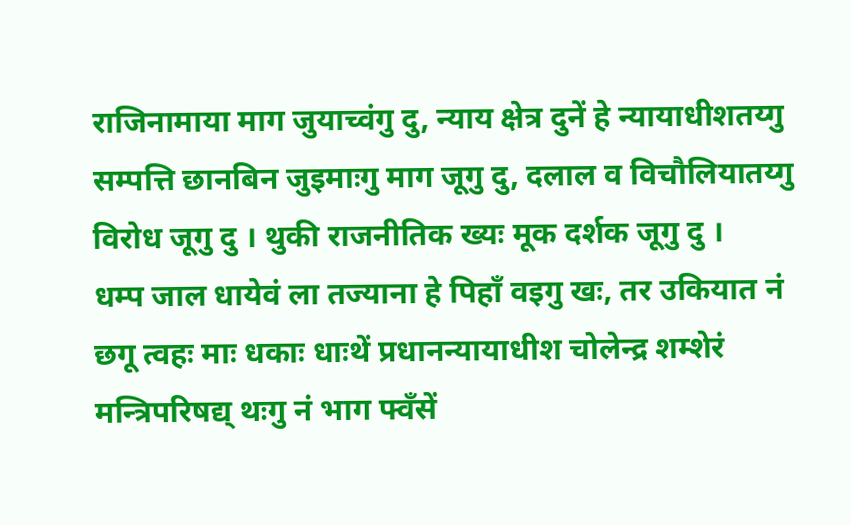राजिनामाया माग जुयाच्वंगु दु, न्याय क्षेत्र दुनें हे न्यायाधीशतय्गु सम्पत्ति छानबिन जुइमाःगु माग जूगु दु, दलाल व विचौलियातय्गु विरोध जूगु दु । थुकी राजनीतिक ख्यः मूक दर्शक जूगु दु ।
धम्प जाल धायेवं ला तज्याना हे पिहाँ वइगु खः, तर उकियात नं छगू त्वहः माः धकाः धाःथें प्रधानन्यायाधीश चोलेन्द्र शम्शेरं मन्त्रिपरिषद्य् थःगु नं भाग फ्वँसें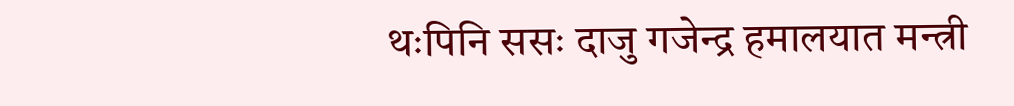थःपिनि ससः दाजु गजेन्द्र हमालयात मन्त्री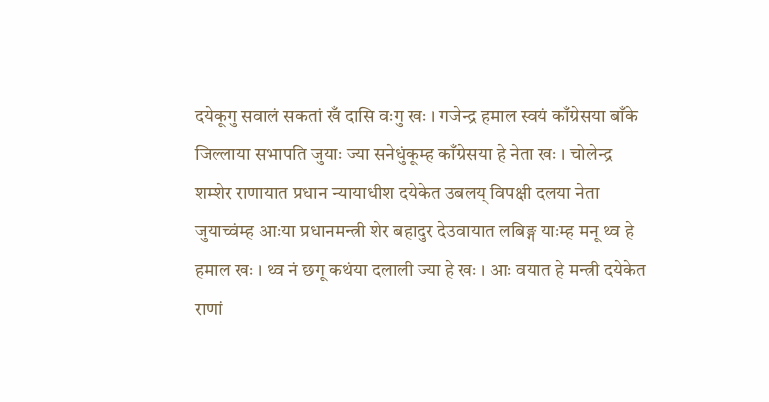दयेकूगु सवालं सकतां खँ दासि वःगु खः । गजेन्द्र हमाल स्वयं काँग्रेसया बाँके जिल्लाया सभापति जुयाः ज्या सनेधुंकूम्ह काँग्रेसया हे नेता खः । चोलेन्द्र शम्शेर राणायात प्रधान न्यायाधीश दयेकेत उबलय् विपक्षी दलया नेता जुयाच्वंम्ह आःया प्रधानमन्त्री शेर बहादुर देउवायात लबिङ्ग याःम्ह मनू थ्व हे हमाल खः । थ्व नं छगू कथंया दलाली ज्या हे खः । आः वयात हे मन्त्री दयेकेत राणां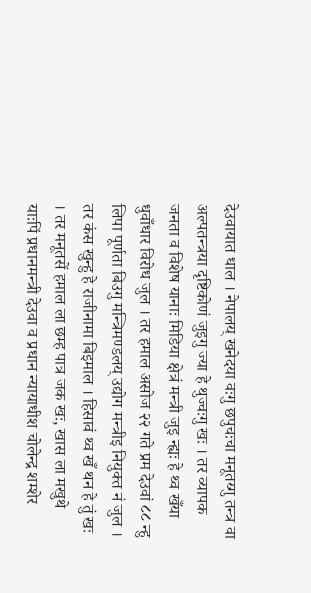देउवायात धाल । नेपालय् खनेदया वःगु छपुचःचा मनूतय्गु तन्त्र वा अल्पतन्त्रया दृष्टिकोणं जुइगु ज्या हे थुज्वःगु खः । तर व्यापक जनता व विशेष यानाः मिडिया क्षेत्रं मन्त्री जुइ न्ह्यः हे थ्व खँया धुवाँधार विरोध जुल । तर हमाल असोज २२ गते प्रम देउवां ८८ न्हु लिपा पूर्णता बिउगु मन्त्रिमण्डलय् उद्योग मन्त्रीइ नियुक्त नं जुल । तर कंस खुन्हु हे राजीनामा बिइमाल । हिसावं थ्व खँ थन हे तुं खः । तर मनूतसें हमाल ला छम्ह पात्र जक खः, खास ला मखुथे याःपिं प्रधानमन्त्री देउवा व प्रधान न्यायाधीश चोलेन्द्र शम्शेर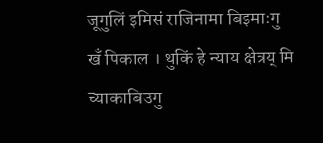जूगुलिं इमिसं राजिनामा बिइमाःगु खँ पिकाल । थुकिं हे न्याय क्षेत्रय् मि च्याकाबिउगु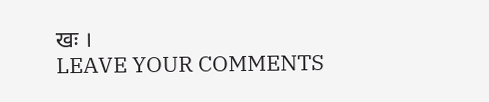खः ।
LEAVE YOUR COMMENTS